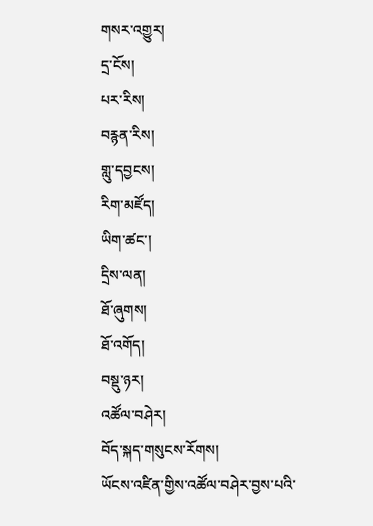གསར་འགྱུར།
དྲ་ངོས།
པར་རིས།
བརྙན་རིས།
གླུ་དབྱངས།
རིག་མཛོད།
ཡིག་ཚང་།
དྲིས་ལན།
ཐོ་ཞུགས།
ཐོ་འགོད།
བསྡུ་ཉར།
འཚོལ་བཤེར།
བོད་སྐད་གསུངས་རོགས།
ཡོངས་འཛིན་གྱིས་འཚོལ་བཤེར་བྱས་པའི་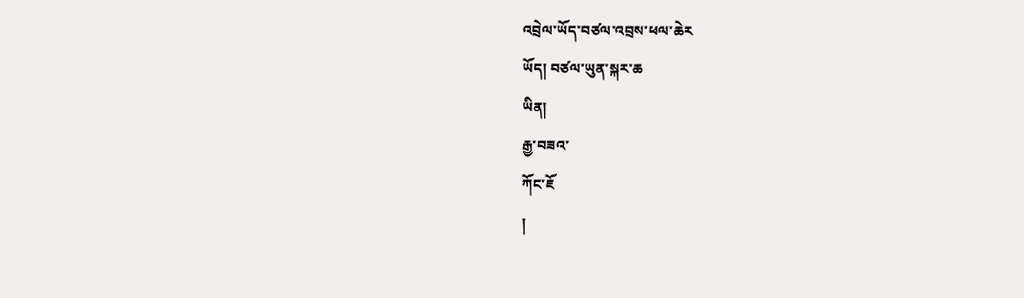འབྲེལ་ཡོད་བཙལ་འབྲས་ཕལ་ཆེར
ཡོད། བཙལ་ཡུན་སྐར་ཆ
ཡིན།
རྒྱ་བཟའ་
ཀོང་ཇོ
།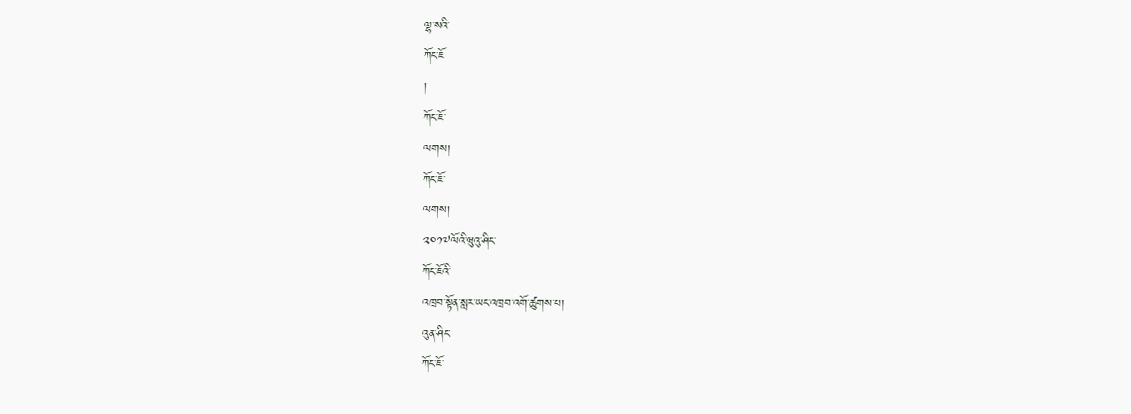ལྷ་སའི་
ཀོང་ཇོ
།
ཀོང་ཇོ་
ལགས།
ཀོང་ཇོ་
ལགས།
༢༠༡༧ལོའི་ཝུའུ་ཤིང་
ཀོང་ཇོའི་
འཁྲབ་སྟོན་སླར་ཡང་འཁྲབ་འགོ་ཚུགས་པ།
འུན་ཤིང་
ཀོང་ཇོ་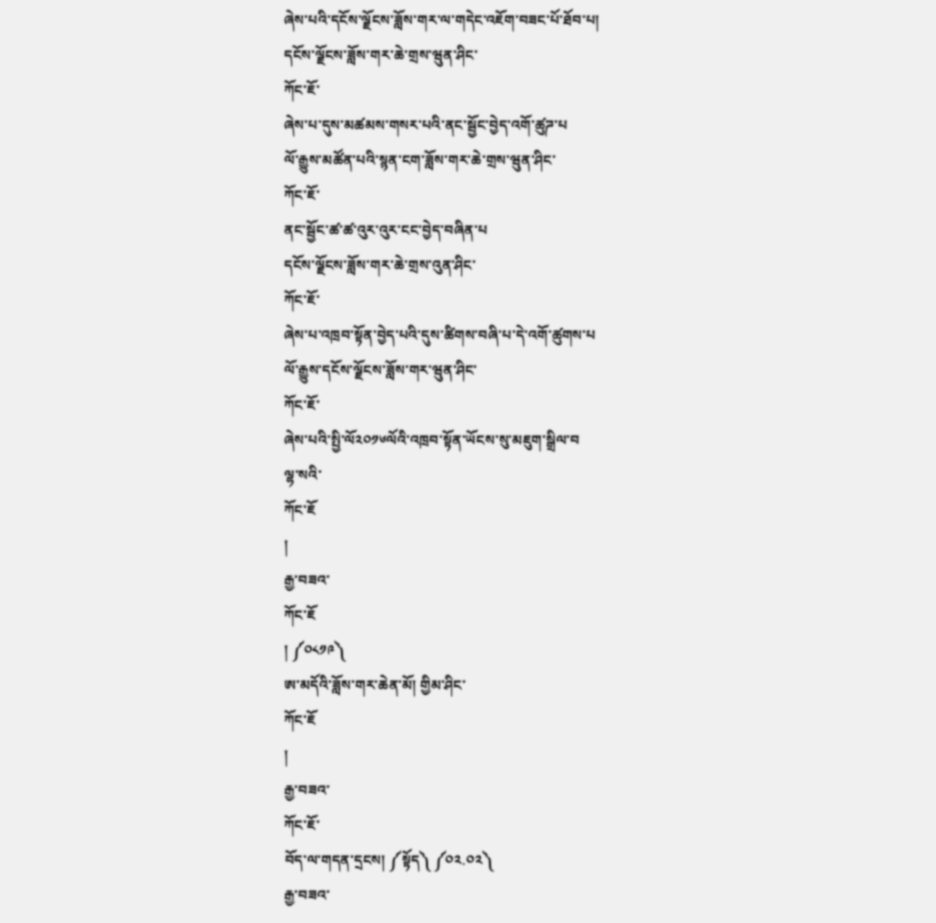ཞེས་པའི་དངོས་ལྗོངས་ཟློས་གར་ལ་གདེང་འཇོག་བཟང་པོ་ཐོབ་པ།
དངོས་ལྗོངས་ཟློས་གར་ཆེ་གྲས་ཝུན་ཤིང་
ཀོང་ཇོ་
ཞེས་པ་དུས་མཚམས་གསར་པའི་ནང་སྦྱོང་བྱེད་འགོ་ཚུཌ་པ
ལོ་རྒྱུས་མཚོན་པའི་སྙན་ངག་ཟློས་གར་ཆེ་གྲས་ཝུན་ཤིང་
ཀོང་ཇོ་
ནང་སྦྱོང་ཚ་ཚ་འུར་འུར་ངང་བྱེད་བཞིན་པ
དངོས་ལྗོངས་ཟློས་གར་ཆེ་གྲས་འུན་ཤིང་
ཀོང་ཇོ་
ཞེས་པ་འཁྲབ་སྟོན་བྱེད་པའི་དུས་ཚིགས་བཞི་པ་དེ་འགོ་ཚུགས་པ
ལོ་རྒྱུས་དངོས་ལྗོངས་ཟློས་གར་ཝུན་ཤིང་
ཀོང་ཇོ་
ཞེས་པའི་སྤྱི་ལོ༢༠༡༦ལོའི་འཁྲབ་སྟོན་ཡོངས་སུ་མཇུག་སྒྲིལ་བ
ལྷ་སའི་
ཀོང་ཇོ
།
རྒྱ་བཟའ་
ཀོང་ཇོ
། ༼༠༨༡༩༽
ཨ་མདོའི་ཟློས་གར་ཆེན་མོ། གྱིམ་ཤིང་
ཀོང་ཇོ
།
རྒྱ་བཟའ་
ཀོང་ཇོ་
བོད་ལ་གདན་དྲངས། ༼སྟོད༽ ༼༠༢.༠༢༽
རྒྱ་བཟའ་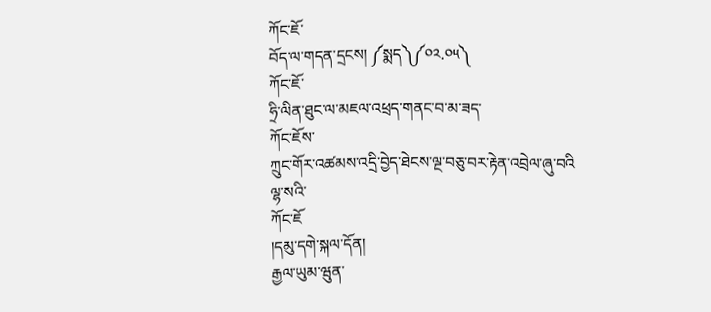ཀོང་ཇོ་
བོད་ལ་གདན་དྲངས། ༼སྨད༽༼༠༢.༠༥༽
ཀོང་ཇོ་
ཧྲི་ལིན་ཐུང་ལ་མཇལ་འཕྲད་གནང་བ་མ་ཟད་
ཀོང་ཇོས་
ཀྲུང་གོར་འཚམས་འདྲི་བྱེད་ཐེངས་ལྔ་བཅུ་བར་རྟེན་འབྲེལ་ཞུ་བའི
ལྷ་སའི་
ཀོང་ཇོ
།དམུ་དགེ་སྐལ་དོན།
རྒྱལ་ཡུམ་ཝུན་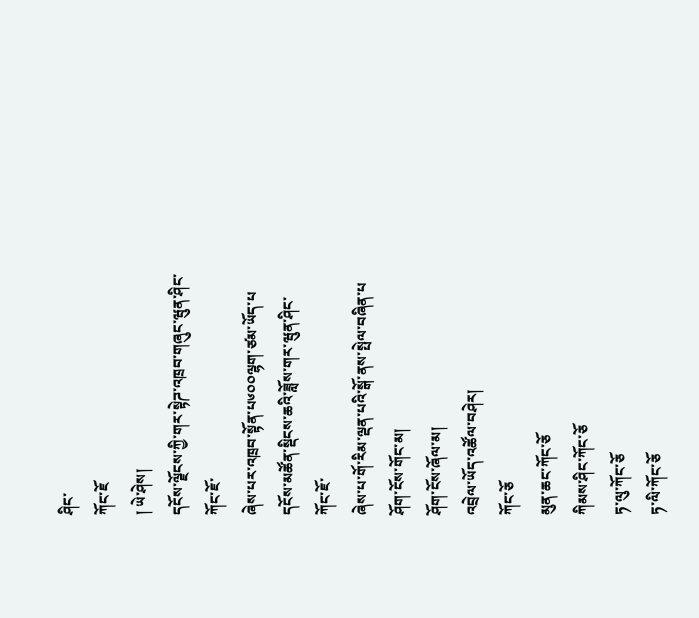ཤིང་
ཀོང་ཇོ
། ཡེ་ཤེས།
དངོས་ལྗོངས་ཀྱི་གར་སྟེཌ་འཁྲབ་གཞུང་ཝུན་ཤིང་
ཀོང་ཇོ་
ཞེས་པར་འཁྲབ་སྟོན་པ༦༠༠ལྷག་ཙམ་ཡོད་པ
དངོས་མཚོན་སྡིངས་ཆའི་ཟློས་གར་ཝུན་ཤིང་
ཀོང་ཇོ་
ཞེས་པ་གོ་རིམ་ལྡན་པའི་སྒོ་ནས་སྤེལ་བཞིན་པ
ཤོག་ངོས་གོང་མ།
ཤོག་ངོས་ཞོལ་མ།
འབྲེལ་ཡོད་འཚོལ་བཤེར།
ཀོང་ཅོ
མུན་ཆང་ཀོང་ཅོ
ཀིམས་ཤིང་ཀོང་ཅོ
ཏ་ལུ་ཀོང་ཅོ
ཏ་ལི་ཀོང་ཅོ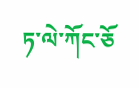ཏ་ལེ་ཀོང་ཅོ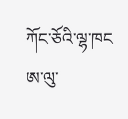ཀོང་ཅོའི་ལྷ་ཁང
ཨ་ལུ་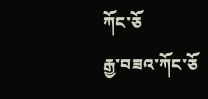ཀོང་ཅོ
རྒྱ་བཟའ་ཀོང་ཅོ